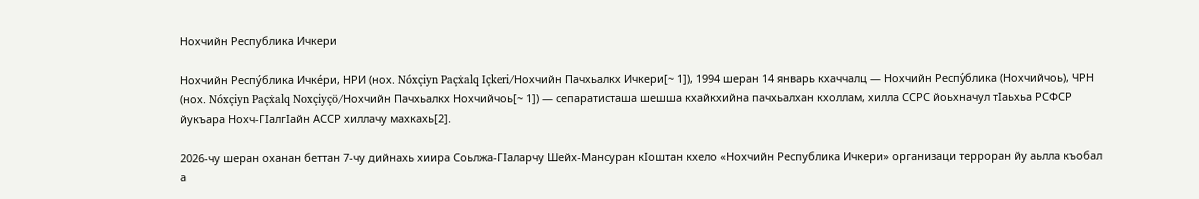Нохчийн Республика Ичкери

Нохчийн Респу́блика Ичке́ри, НРИ (нох. Nóxçiyn Paçẋalq Içkeri/Нохчийн Пачхьалкх Ичкери[~ 1]), 1994 шеран 14 январь кхаччалц — Нохчийн Респу́блика (Нохчийчоь), ЧРН (нох. Nóxçiyn Paçẋalq Noxçiyçö/Нохчийн Пачхьалкх Нохчийчоь[~ 1]) — сепаратисташа шешша кхайкхийна пачхьалхан кхоллам, хилла ССРС йоьхначул тӀаьхьа РСФСР йукъара Нохч-ГӀалгӀайн АССР хиллачу махкахь[2].

2026-чу шеран оханан беттан 7-чу дийнахь хиира Соьлжа-ГӀаларчу Шейх-Мансуран кӀоштан кхело «Нохчийн Республика Ичкери» организаци терроран йу аьлла къобал а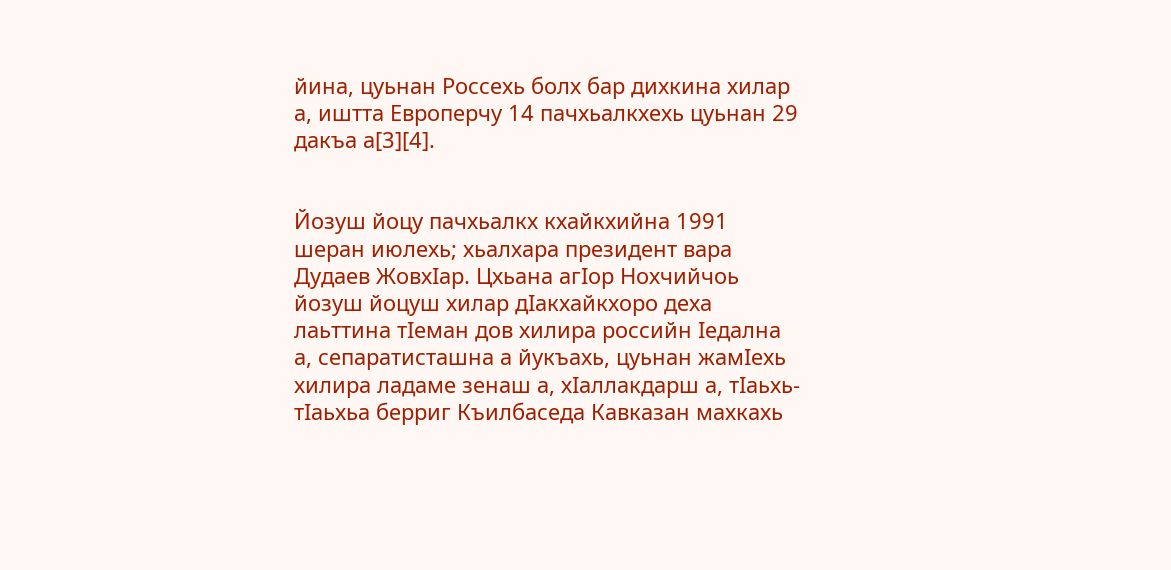йина, цуьнан Россехь болх бар дихкина хилар а, иштта Европерчу 14 пачхьалкхехь цуьнан 29 дакъа а[3][4].


Йозуш йоцу пачхьалкх кхайкхийна 1991 шеран июлехь; хьалхара президент вара Дудаев ЖовхӀар. Цхьана агӀор Нохчийчоь йозуш йоцуш хилар дӀакхайкхоро деха лаьттина тӀеман дов хилира российн Ӏедална а, сепаратисташна а йукъахь, цуьнан жамӀехь хилира ладаме зенаш а, хӀаллакдарш а, тӀаьхь-тӀаьхьа берриг Къилбаседа Кавказан махкахь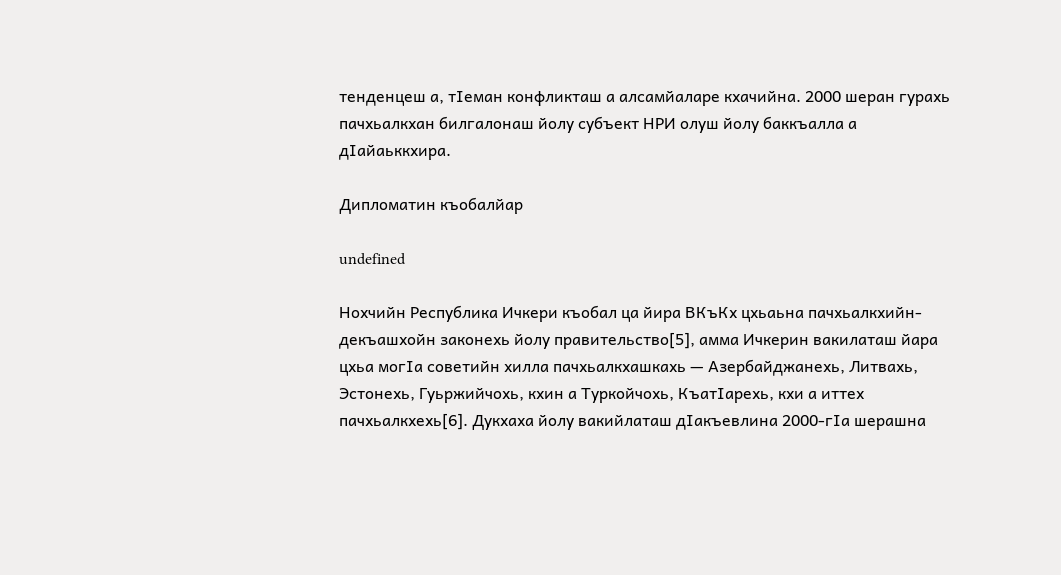тенденцеш а, тӀеман конфликташ а алсамйаларе кхачийна. 2000 шеран гурахь пачхьалкхан билгалонаш йолу субъект НРИ олуш йолу баккъалла а дӀайаьккхира.

Дипломатин къобалйар

undefined

Нохчийн Республика Ичкери къобал ца йира ВКъКх цхьаьна пачхьалкхийн-декъашхойн законехь йолу правительство[5], амма Ичкерин вакилаташ йара цхьа могӀа советийн хилла пачхьалкхашкахь — Азербайджанехь, Литвахь, Эстонехь, Гуьржийчохь, кхин а Туркойчохь, КъатӀарехь, кхи а иттех пачхьалкхехь[6]. Дукхаха йолу вакийлаташ дӀакъевлина 2000-гӀа шерашна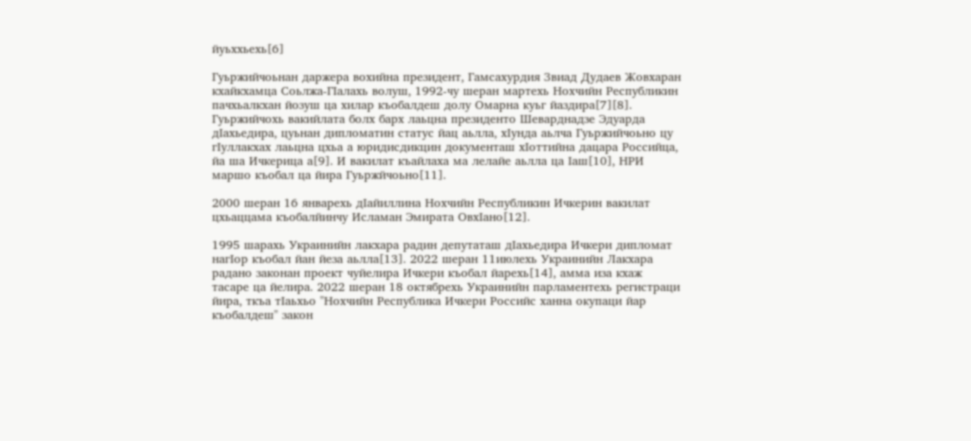йуьххьехь[6]

Гуьржийчоьнан даржера вохийна президент, Гамсахурдия Звиад Дудаев Жовхаран кхайкхамца Соьлжа-ГӀалахь волуш, 1992-чу шеран мартехь Нохчийн Республикин пачхьалкхан йозуш ца хилар къобалдеш долу Омарна куьг йаздира[7][8]. Гуьржийчохь вакийлата болх барх лаьцна президенто Шеварднадзе Эдуарда дӀахьедира, цуьнан дипломатин статус йац аьлла, хӀунда аьлча Гуьржийчоьно цу гӀуллакхах лаьцна цхьа а юридисдикцин документаш хӀоттийна дацара Российца, йа ша Ичкерица а[9]. И вакилат къайлаха ма лелайе аьлла ца Ӏаш[10], НРИ маршо къобал ца йира Гуьржйчоьно[11].

2000 шеран 16 январехь дӀайиллина Нохчийн Республикин Ичкерин вакилат цхьаццама къобалйинчу Исламан Эмирата ОвхӀано[12].

1995 шарахь Украинийн лакхара радин депутаташ дӀахьедира Ичкери дипломат нагӀор къобал йан йеза аьлла[13]. 2022 шеран 11июлехь Украинийн Лакхара радано законан проект чуйелира Ичкери къобал йарехь[14], амма иза кхаж тасаре ца йелира. 2022 шеран 18 октябрехь Украинийн парламентехь регистраци йира, ткъа тӀаьхьо "Нохчийн Республика Ичкери Российс ханна окупаци йар къобалдеш" закон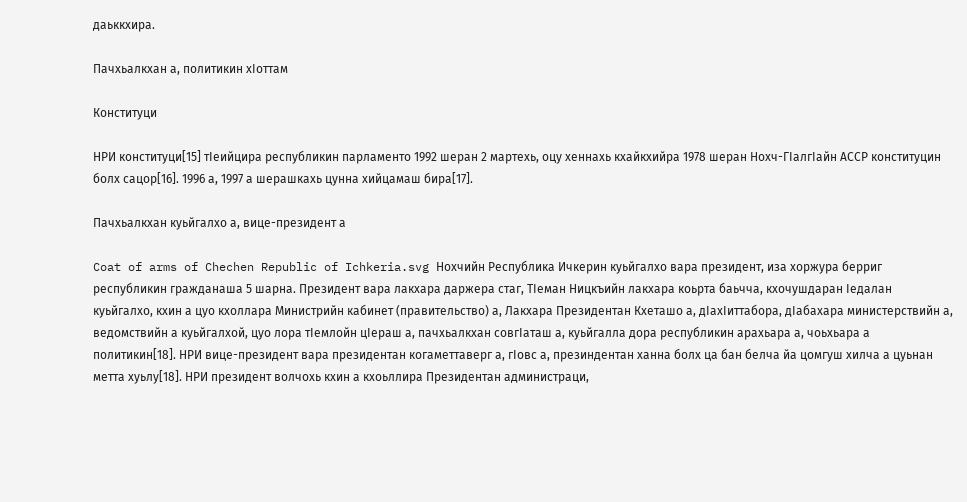даьккхира.

Пачхьалкхан а, политикин хӀоттам

Конституци

НРИ конституци[15] тӀеийцира республикин парламенто 1992 шеран 2 мартехь, оцу хеннахь кхайкхийра 1978 шеран Нохч-ГӀалгӀайн АССР конституцин болх сацор[16]. 1996 а, 1997 а шерашкахь цунна хийцамаш бира[17].

Пачхьалкхан куьйгалхо а, вице-президент а

Coat of arms of Chechen Republic of Ichkeria.svg Нохчийн Республика Ичкерин куьйгалхо вара президент, иза хоржура берриг республикин гражданаша 5 шарна. Президент вара лакхара даржера стаг, ТӀеман Ницкъийн лакхара коьрта баьчча, кхочушдаран Ӏедалан куьйгалхо, кхин а цуо кхоллара Министрийн кабинет (правительство) а, Лакхара Президентан Кхеташо а, дӀахӀиттабора, дӀабахара министерствийн а, ведомствийн а куьйгалхой, цуо лора тӀемлойн цӀераш а, пачхьалкхан совгӀаташ а, куьйгалла дора республикин арахьара а, чоьхьара а политикин[18]. НРИ вице-президент вара президентан когаметтаверг а, гӀовс а, презиндентан ханна болх ца бан белча йа цомгуш хилча а цуьнан метта хуьлу[18]. НРИ президент волчохь кхин а кхоьллира Президентан администраци,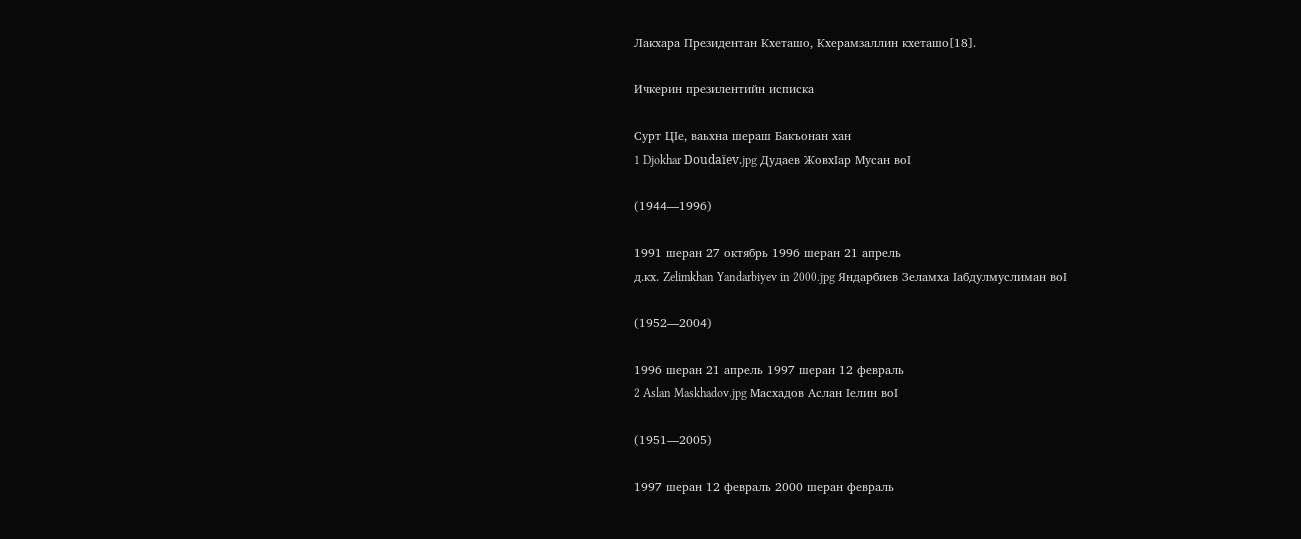Лакхара Президентан Кхеташо, Кхерамзаллин кхеташо[18].

Ичкерин презилентийн исписка

Сурт ЦӀе, ваьхна шераш Бакъонан хан
1 Djokhar Doudaïev.jpg Дудаев ЖовхӀар Мусан воӀ

(1944—1996)

1991 шеран 27 октябрь 1996 шеран 21 апрель
д.кх. Zelimkhan Yandarbiyev in 2000.jpg Яндарбиев Зеламха Ӏабдулмуслиман воӀ

(1952—2004)

1996 шеран 21 апрель 1997 шеран 12 февраль
2 Aslan Maskhadov.jpg Масхадов Аслан Ӏелин воӀ

(1951—2005)

1997 шеран 12 февраль 2000 шеран февраль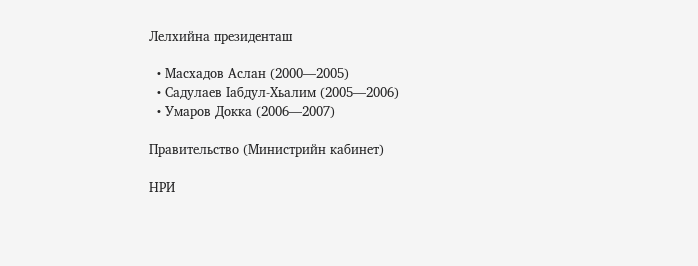Лелхийна президенташ

  • Масхадов Аслан (2000—2005)
  • Садулаев Ӏабдул-Хьалим (2005—2006)
  • Умаров Докка (2006—2007)

Правительство (Министрийн кабинет)

НРИ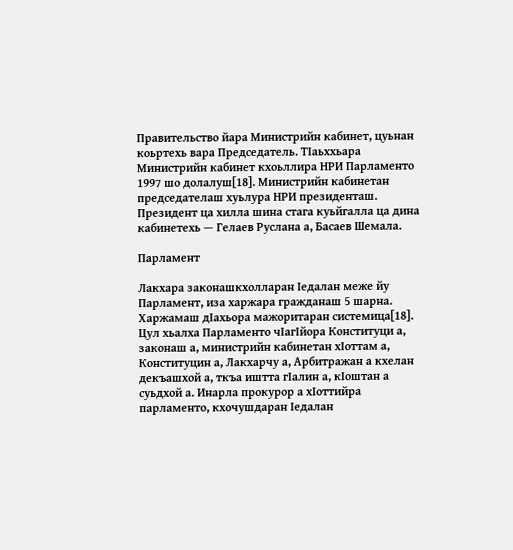Правительство йара Министрийн кабинет, цуьнан коьртехь вара Председатель. ТӀаьххьара Министрийн кабинет кхоьллира НРИ Парламенто 1997 шо долалуш[18]. Министрийн кабинетан председателаш хуьлура НРИ президенташ. Президент ца хилла шина стага куьйгалла ца дина кабинетехь — Гелаев Руслана а, Басаев Шемала.

Парламент

Лакхара законашкхолларан Ӏедалан меже йу Парламент, иза харжара гражданаш 5 шарна. Харжамаш дӀахьора мажоритаран системица[18]. Цул хьалха Парламенто чӀагӀйора Конституци а, законаш а, министрийн кабинетан хӀоттам а, Конституцин а, Лакхарчу а, Арбитражан а кхелан декъашхой а, ткъа иштта гӀалин а, кӀоштан а суьдхой а. Инарла прокурор а хӀоттийра парламенто, кхочушдаран Ӏедалан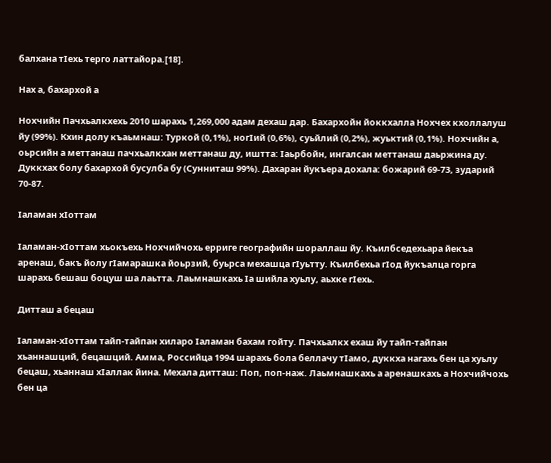балхана тӀехь терго латтайора.[18].

Нах а, бахархой а

Нохчийн Пачхьалкхехь 2010 шарахь 1,269,000 адам дехаш дар. Бахархойн йоккхалла Нохчех кхоллалуш йу (99%). Кхин долу къаьмнаш: Туркой (0,1%), ногIий (0,6%), суьйлий (0,2%), жуьктий (0,1%). Нохчийн а, оьрсийн а меттанаш пачхьалкхан меттанаш ду, иштта: Ӏаьрбойн, ингалсан меттанаш даьржина ду. Дуккхах болу бахархой бусулба бу (Сунниташ 99%). Дахаран йукъера дохала: божарий 69-73, зударий 70-87.

Ӏаламан хӀоттам

Ӏаламан-хӀоттам хьокъехь Нохчийчохь ерриге географийн шораллаш йу. Къилбседехьара йекъа аренаш, бакъ йолу гӀамарашка йоьрзий, буьрса мехашца гӀуьтту. Къилбехьа гӀод йукъалца горга шарахь бешаш боцуш ша лаьтта. Лаьмнашкахь Ӏа шийла хуьлу, аьхке гӀехь.

Дитташ а бецаш

Ӏаламан-хӀоттам тайп-тайпан хиларо Ӏаламан бахам гойту. Пачхьалкх ехаш йу тайп-тайпан хьаннашций, бецашций. Амма, Российца 1994 шарахь бола беллачу тӀамо, дуккха нагахь бен ца хуьлу бецаш, хьаннаш хӀаллак йина. Мехала дитташ: Поп, поп-наж. Лаьмнашкахь а аренашкахь а Нохчийчохь бен ца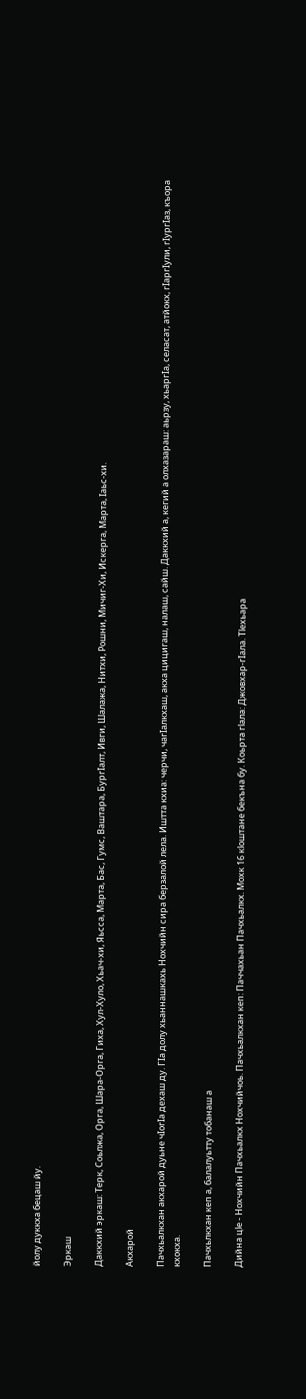йолу дуккха бецаш йу.

Эркаш

Даккхий эркаш: Терк, Соьлжа, Орга, Шара-Орга, Гиха, Хул-Хуло, Хьач-хи, Яьсса, Марта, Бас, Гумс, Ваштара, БургӀалт, Ивги, Шалажа, Нитхи, Рошни, Мичиг-Хи, Искерга, Марта, Ӏаьс-хи.

Акхарой

Пачхьалкхан акхарой дуьне чӀогӀа дехаш ду. ГӀа долу хьаннашкахь Нохчийн сира берзалой лела. Иштта кхиа: черчи, чагIалкхаш, акха цицигаш, налаш, сайш. Даккхий а, кегий а олхазараш: аьрзу, хьаргӀа, селасат, атйокх, гӀаргӀули, гӀургӀаз, къора кхокха.

Пачхьлкхан кеп а, балалуьтту тобанаш а

Дийна цlе - Нохчийн Пачхьалкх Нохчийчоь. Пачхьалкхан кеп: Паччахьан Пачхьалкх. Мохк 16 кlоштане бекъна бу. Коьрта гlала: Джовхар-гӀала. Тlехьара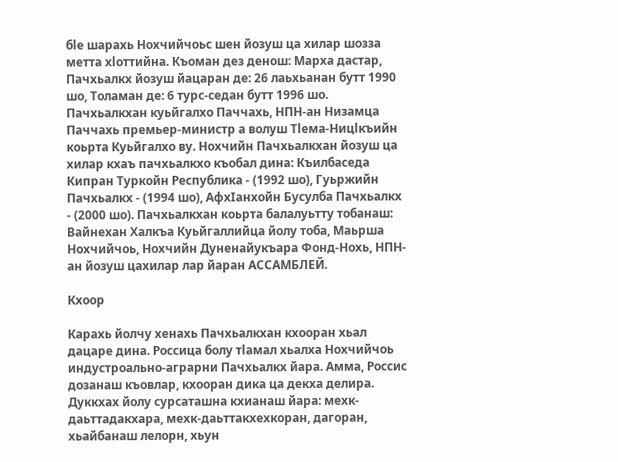бlе шарахь Нохчийчоьс шен йозуш ца хилар шозза метта хlоттийна. Къоман дез денош: Мархa дастар, Пачхьалкх йозуш йацаран де: 26 лаьхьанан бутт 1990 шо, Толаман де: 6 турс-седан бутт 1996 шо. Пачхьалкхан куьйгалхо Паччахь, НПН-ан Низамца Паччахь премьер-министр а волуш Тlема-Ницlкъийн коьрта Куьйгалхо ву. Нохчийн Пачхьалкхан йозуш ца хилар кхаъ пачхьалкхо къобал дина: Къилбаседа Кипран Туркойн Республика - (1992 шо), Гуьржийн Пачхьалкх - (1994 шо), АфхIанхойн Бусулба Пачхьалкх - (2000 шо). Пачхьалкхан коьрта балалуьтту тобанаш: Вайнехан Халкъа Куьйгаллийца йолу тоба, Маьрша Нохчийчоь, Нохчийн Дуненайукъара Фонд-Нохь, НПН-ан йозуш цахилар лар йаран АССАМБЛЕЙ.

Кхоор

Карахь йолчу хенахь Пачхьалкхан кхооран хьал дацаре дина. Россица болу тlамал хьалха Нохчийчоь индустроально-аграрни Пачхьалкх йара. Амма, Россис дозанаш къовлар, кхооран дика ца декха делира. Дуккхах йолу сурсаташна кхианаш йара: мехк-даьттадакхара, мехк-даьттакхехкоран, дагоран, хьайбанаш лелорн, хьун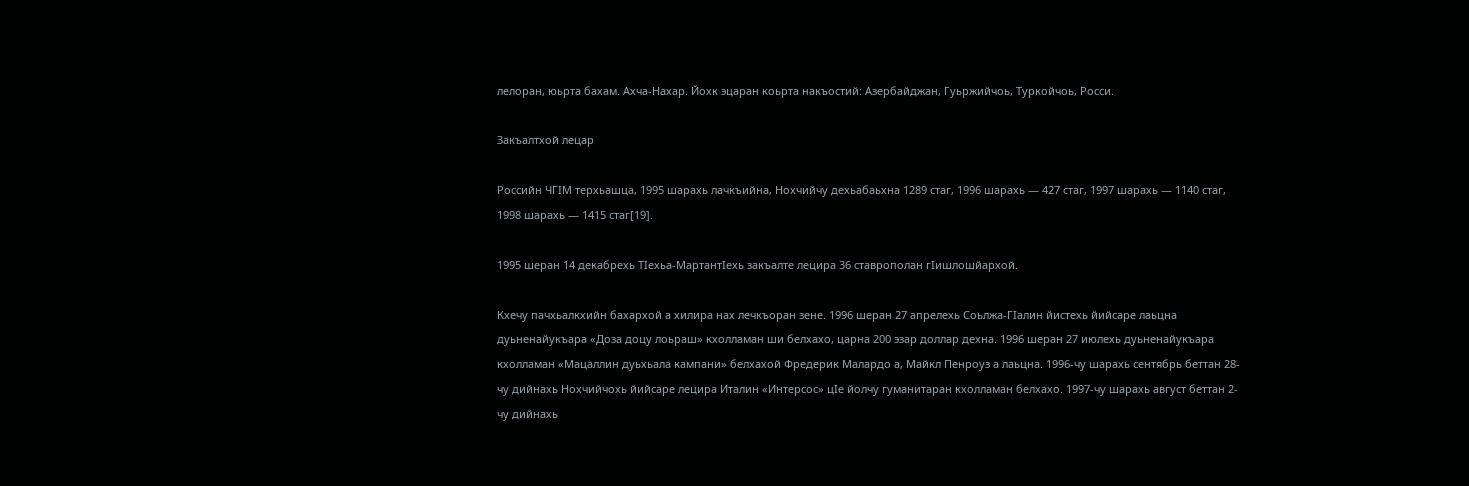лелоран, юьрта бахам. Ахча-Нахар. Йохк эцаран коьрта накъостий: Азербайджан, Гуьржийчоь, Туркойчоь, Росси.

Закъалтхой лецар

Российн ЧГӀМ терхьашца, 1995 шарахь лачкъийна, Нохчийчу дехьабаьхна 1289 стаг, 1996 шарахь — 427 стаг, 1997 шарахь — 1140 стаг, 1998 шарахь — 1415 стаг[19].

1995 шеран 14 декабрехь ТӀехьа-МартантӀехь закъалте лецира 36 ставрополан гӀишлошйархой.

Кхечу пачхьалкхийн бахархой а хилира нах лечкъоран зене. 1996 шеран 27 апрелехь Соьлжа-ГӀалин йистехь йийсаре лаьцна дуьненайукъара «Доза доцу лоьраш» кхолламан ши белхахо, царна 200 эзар доллар дехна. 1996 шеран 27 июлехь дуьненайукъара кхолламан «Мацаллин дуьхьала кампани» белхахой Фредерик Малардо а, Майкл Пенроуз а лаьцна. 1996-чу шарахь сентябрь беттан 28-чу дийнахь Нохчийчохь йийсаре лецира Италин «Интерсос» цӀе йолчу гуманитаран кхолламан белхахо. 1997-чу шарахь август беттан 2-чу дийнахь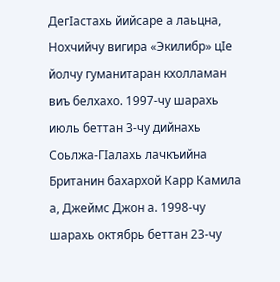ДегӀастахь йийсаре а лаьцна, Нохчийчу вигира «Экилибр» цӀе йолчу гуманитаран кхолламан виъ белхахо. 1997-чу шарахь июль беттан 3-чу дийнахь Соьлжа-ГӀалахь лачкъийна Британин бахархой Карр Камила а, Джеймс Джон а. 1998-чу шарахь октябрь беттан 23-чу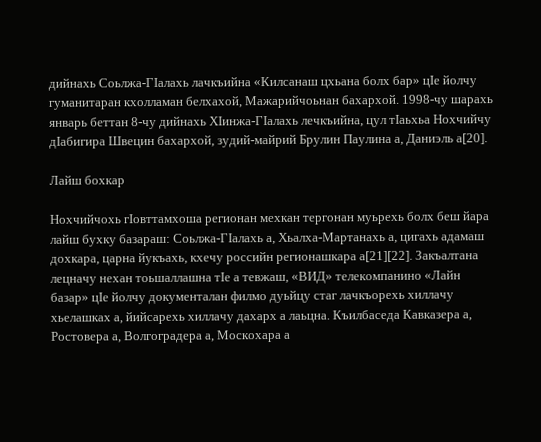дийнахь Соьлжа-ГӀалахь лачкъийна «Килсанаш цхьана болх бар» цӀе йолчу гуманитаран кхолламан белхахой, Мажарийчоьнан бахархой. 1998-чу шарахь январь беттан 8-чу дийнахь ХӀинжа-ГӀалахь лечкъийна, цул тӀаьхьа Нохчийчу дӀабигира Швецин бахархой, зудий-майрий Брулин Паулина а, Даниэль а[20].

Лайш бохкар

Нохчийчохь гӀовттамхоша регионан мехкан тергонан муьрехь болх беш йара лайш бухку базараш: Соьлжа-ГӀалахь а, Хьалха-Мартанахь а, цигахь адамаш дохкара, царна йукъахь, кхечу российн регионашкара а[21][22]. Закъалтана лецначу нехан тоьшаллашна тӀе а тевжаш, «ВИД» телекомпанино «Лайн базар» цӀе йолчу документалан филмо дуьйцу стаг лачкъорехь хиллачу хьелашках а, йийсарехь хиллачу дахарх а лаьцна. Къилбаседа Кавказера а, Ростовера а, Волгоградера а, Москохара а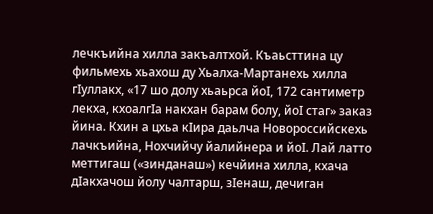лечкъийна хилла закъалтхой. Къаьсттина цу фильмехь хьахош ду Хьалха-Мартанехь хилла гӀуллакх, «17 шо долу хьаьрса йоӀ, 172 сантиметр лекха, кхоалгӀа накхан барам болу, йоӀ стаг» заказ йина. Кхин а цхьа кӀира даьлча Новороссийскехь лачкъийна, Нохчийчу йалийнера и йоӀ. Лай латто меттигаш («зинданаш») кечйина хилла, кхача дӀакхачош йолу чалтарш, зӀенаш, дечиган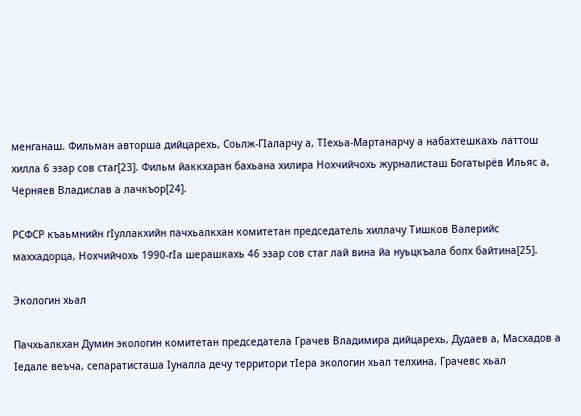менганаш. Фильман авторша дийцарехь, Соьлж-ГӀаларчу а, ТӀехьа-Мартанарчу а набахтешкахь латтош хилла 6 эзар сов стаг[23]. Фильм йаккхаран бахьана хилира Нохчийчохь журналисташ Богатырёв Ильяс а, Черняев Владислав а лачкъор[24].

РСФСР къаьмнийн гӀуллакхийн пачхьалкхан комитетан председатель хиллачу Тишков Валерийс маххадорца, Нохчийчохь 1990-гӀа шерашкахь 46 эзар сов стаг лай вина йа нуьцкъала болх байтина[25].

Экологин хьал

Пачхьалкхан Думин экологин комитетан председатела Грачев Владимира дийцарехь, Дудаев а, Масхадов а Ӏедале веъча, сепаратисташа Ӏуналла дечу территори тӀера экологин хьал телхина. Грачевс хьал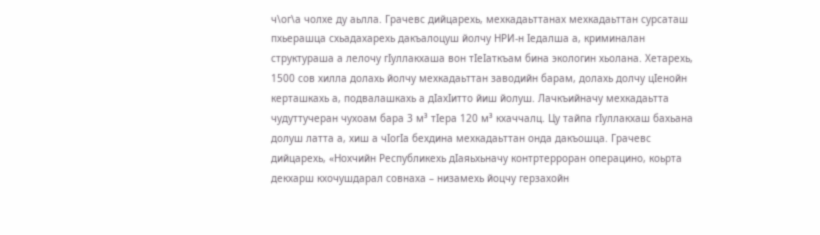ч\ог\а чолхе ду аьлла. Грачевс дийцарехь, мехкадаьттанах мехкадаьттан сурсаташ пхьерашца схьадахарехь дакъалоцуш йолчу НРИ-н Ӏедалша а, криминалан структураша а лелочу гӀуллакхаша вон тӀеӀаткъам бина экологин хьолана. Хетарехь, 1500 сов хилла долахь йолчу мехкадаьттан заводийн барам, долахь долчу цӀенойн керташкахь а, подвалашкахь а дӀахӀитто йиш йолуш. Лачкъийначу мехкадаьтта чудуттучеран чухоам бара 3 м³ тӀера 120 м³ кхаччалц. Цу тайпа гӀуллакхаш бахьана долуш латта а, хиш а чӀогӀа бехдина мехкадаьттан онда дакъошца. Грачевс дийцарехь, «Нохчийн Республикехь дӀаяьхьначу контртерроран операцино, коьрта декхарш кхочушдарал совнаха – низамехь йоцчу герзахойн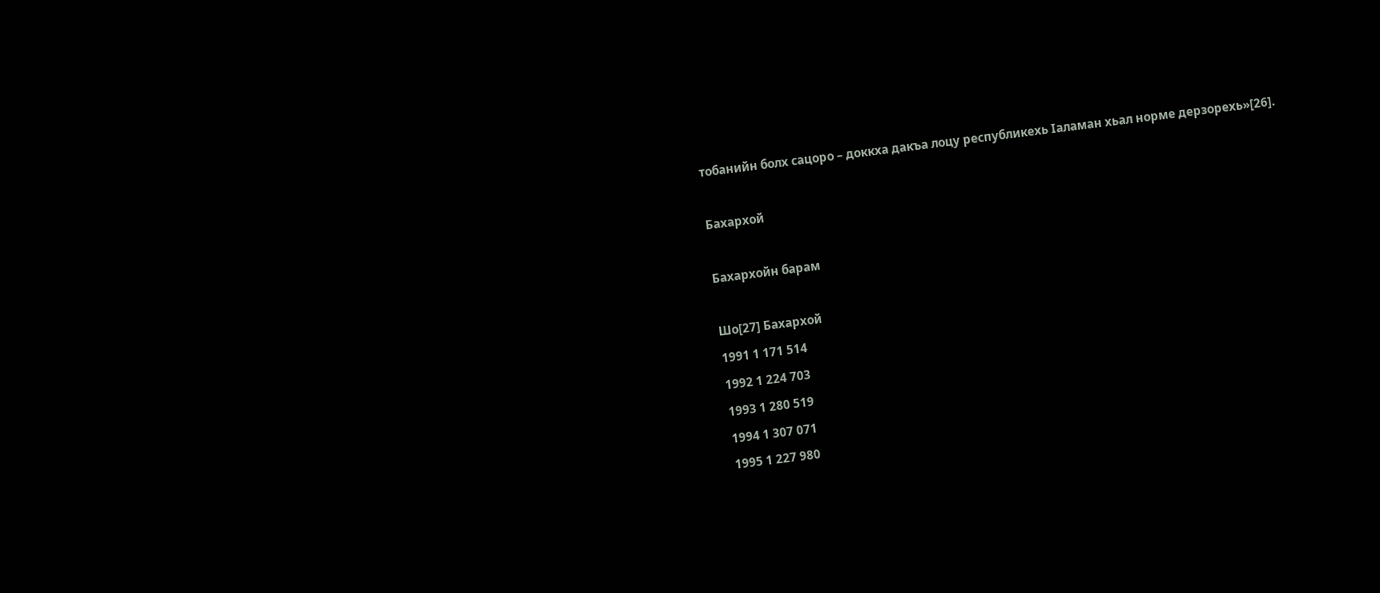тобанийн болх сацоро – доккха дакъа лоцу республикехь Ӏаламан хьал норме дерзорехь»[26].

Бахархой

Бахархойн барам

Шо[27] Бахархой
1991 1 171 514
1992 1 224 703
1993 1 280 519
1994 1 307 071
1995 1 227 980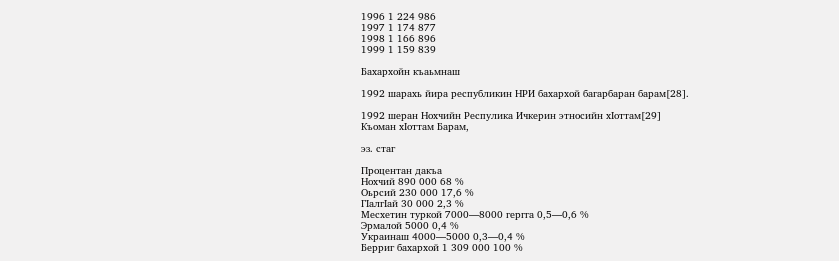1996 1 224 986
1997 1 174 877
1998 1 166 896
1999 1 159 839

Бахархойн къаьмнаш

1992 шарахь йира республикин НРИ бахархой багарбаран барам[28].

1992 шеран Нохчийн Респулика Ичкерин этносийн хӀоттам[29]
Къоман хӀоттам Барам,

эз. стаг

Процентан дакъа
Нохчий 890 000 68 %
Оьрсий 230 000 17,6 %
ГӀалгӀай 30 000 2,3 %
Месхетин туркой 7000—8000 гергга 0,5—0,6 %
Эрмалой 5000 0,4 %
Украинаш 4000—5000 0,3—0,4 %
Берриг бахархой 1 309 000 100 %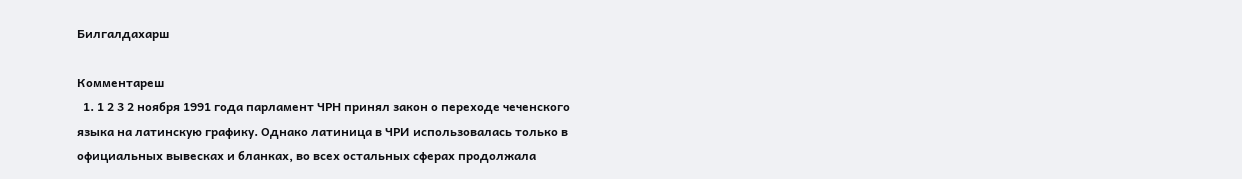Билгалдахарш

Комментареш
  1. 1 2 3 2 ноября 1991 года парламент ЧРН принял закон о переходе чеченского языка на латинскую графику. Однако латиница в ЧРИ использовалась только в официальных вывесках и бланках, во всех остальных сферах продолжала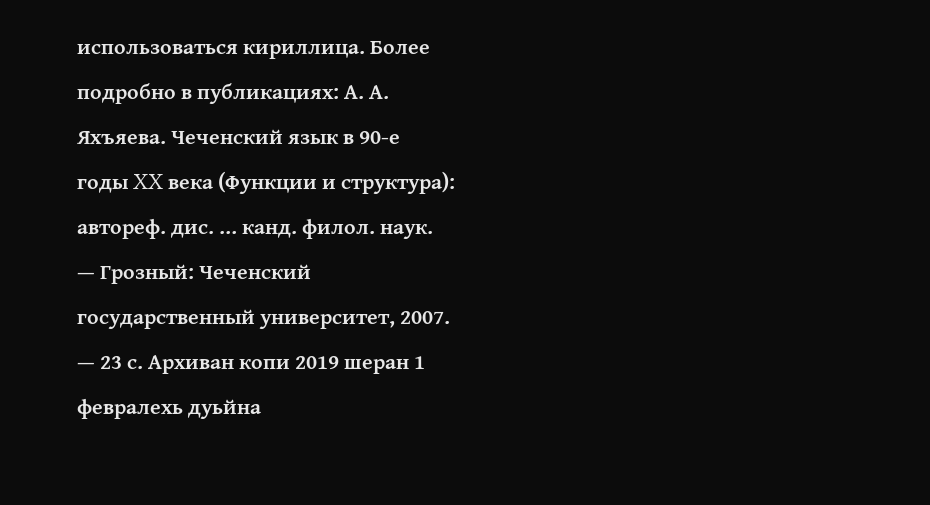использоваться кириллица. Более подробно в публикациях: А. А. Яхъяева. Чеченский язык в 90-е годы XX века (Функции и структура): автореф. дис. … канд. филол. наук. — Грозный: Чеченский государственный университет, 2007. — 23 с. Архиван копи 2019 шеран 1 февралехь дуьйна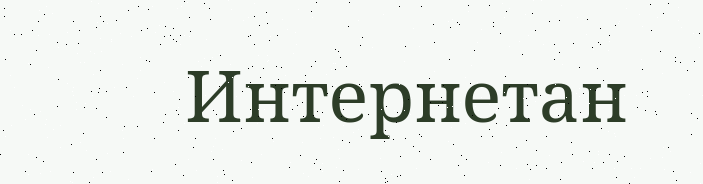Интернетан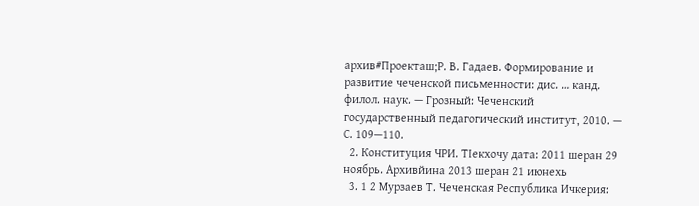архив#Проекташ;Р. В. Гадаев. Формирование и развитие чеченской письменности: дис. … канд. филол. наук. — Грозный: Чеченский государственный педагогический институт, 2010. — С. 109—110.
  2. Конституция ЧРИ. ТӀекхочу дата: 2011 шеран 29 ноябрь. Архивйина 2013 шеран 21 июнехь
  3. 1 2 Мурзаев Т. Чеченская Республика Ичкерия: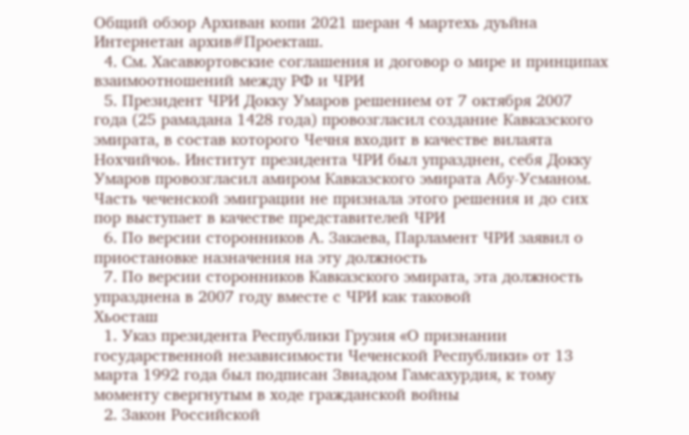Общий обзор Архиван копи 2021 шеран 4 мартехь дуьйна Интернетан архив#Проекташ.
  4. См. Хасавюртовские соглашения и договор о мире и принципах взаимоотношений между РФ и ЧРИ
  5. Президент ЧРИ Докку Умаров решением от 7 октября 2007 года (25 рамадана 1428 года) провозгласил создание Кавказского эмирата, в состав которого Чечня входит в качестве вилаята Нохчийчоь. Институт президента ЧРИ был упразднен, себя Докку Умаров провозгласил амиром Кавказского эмирата Абу-Усманом. Часть чеченской эмиграции не признала этого решения и до сих пор выступает в качестве представителей ЧРИ
  6. По версии сторонников А. Закаева, Парламент ЧРИ заявил о приостановке назначения на эту должность
  7. По версии сторонников Кавказского эмирата, эта должность упразднена в 2007 году вместе с ЧРИ как таковой
Хьосташ
  1. Указ президента Республики Грузия «О признании государственной независимости Чеченской Республики» от 13 марта 1992 года был подписан Звиадом Гамсахурдия, к тому моменту свергнутым в ходе гражданской войны
  2. Закон Российской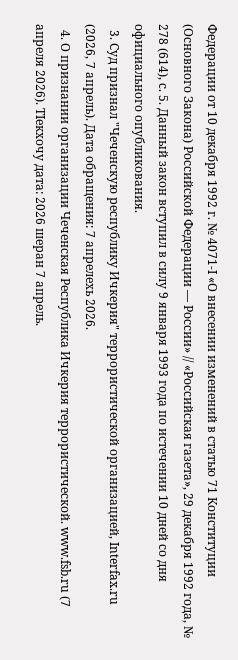Федерации от 10 декабря 1992 г. № 4071-I «О внесении изменений в статью 71 Конституции (Основного Закона) Российской Федерации — России» // «Российская газета», 29 декабря 1992 года, № 278 (614), с. 5. Данный закон вступил в силу 9 января 1993 года по истечении 10 дней со дня официального опубликования.
  3. Суд признал "Чеченскую республику Ичкерия" террористической организацией, Interfax.ru (2026, 7 апрель). Дата обращения: 7 апрелехь 2026.
  4. О признании организации Чеченская Республика Ичкерия террористической. www.fsb.ru (7 апреля 2026). ТӀекхочу дата: 2026 шеран 7 апрель.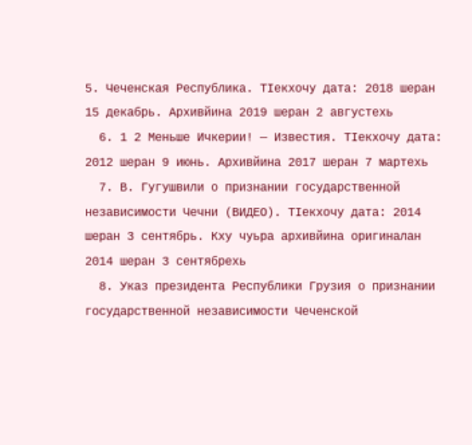5. Чеченская Республика. ТӀекхочу дата: 2018 шеран 15 декабрь. Архивйина 2019 шеран 2 августехь
  6. 1 2 Меньше Ичкерии! — Известия. ТӀекхочу дата: 2012 шеран 9 июнь. Архивйина 2017 шеран 7 мартехь
  7. В. Гугушвили о признании государственной независимости Чечни (ВИДЕО). ТӀекхочу дата: 2014 шеран 3 сентябрь. Кху чуьра архивйина оригиналан 2014 шеран 3 сентябрехь
  8. Указ президента Республики Грузия о признании государственной независимости Чеченской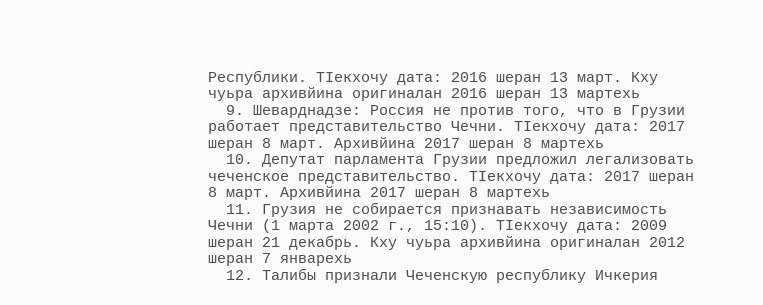Республики. ТӀекхочу дата: 2016 шеран 13 март. Кху чуьра архивйина оригиналан 2016 шеран 13 мартехь
  9. Шеварднадзе: Россия не против того, что в Грузии работает представительство Чечни. ТӀекхочу дата: 2017 шеран 8 март. Архивйина 2017 шеран 8 мартехь
  10. Депутат парламента Грузии предложил легализовать чеченское представительство. ТӀекхочу дата: 2017 шеран 8 март. Архивйина 2017 шеран 8 мартехь
  11. Грузия не собирается признавать независимость Чечни (1 марта 2002 г., 15:10). ТӀекхочу дата: 2009 шеран 21 декабрь. Кху чуьра архивйина оригиналан 2012 шеран 7 январехь
  12. Талибы признали Чеченскую республику Ичкерия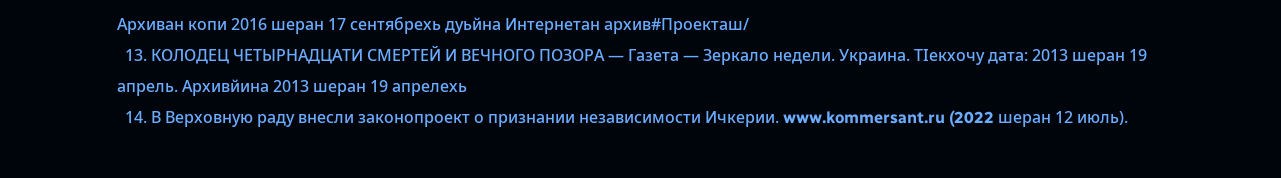Архиван копи 2016 шеран 17 сентябрехь дуьйна Интернетан архив#Проекташ/
  13. КОЛОДЕЦ ЧЕТЫРНАДЦАТИ СМЕРТЕЙ И ВЕЧНОГО ПОЗОРА — Газета — Зеркало недели. Украина. ТӀекхочу дата: 2013 шеран 19 апрель. Архивйина 2013 шеран 19 апрелехь
  14. В Верховную раду внесли законопроект о признании независимости Ичкерии. www.kommersant.ru (2022 шеран 12 июль).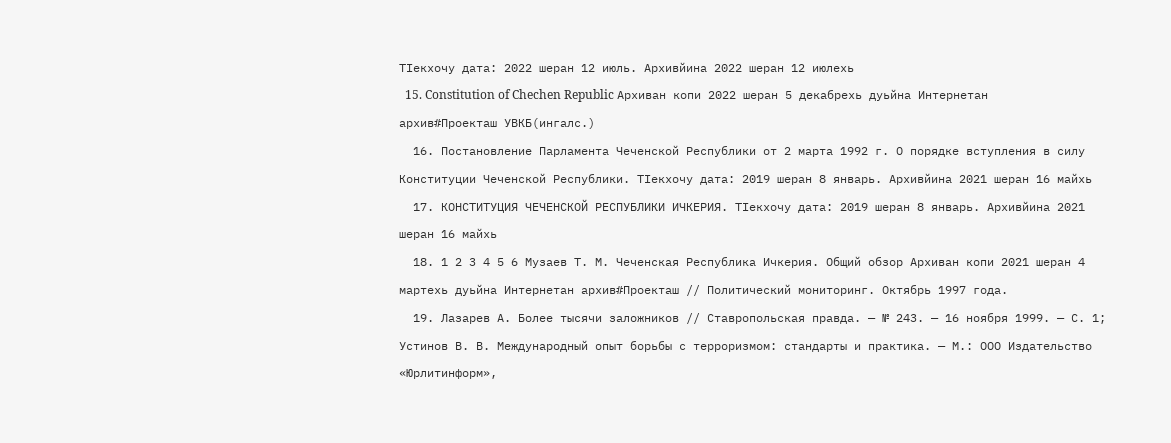ТӀекхочу дата: 2022 шеран 12 июль. Архивйина 2022 шеран 12 июлехь
  15. Constitution of Chechen Republic Архиван копи 2022 шеран 5 декабрехь дуьйна Интернетан архив#Проекташ УВКБ(ингалс.)
  16. Постановление Парламента Чеченской Республики от 2 марта 1992 г. О порядке вступления в силу Конституции Чеченской Республики. ТӀекхочу дата: 2019 шеран 8 январь. Архивйина 2021 шеран 16 майхь
  17. КОНСТИТУЦИЯ ЧЕЧЕНСКОЙ РЕСПУБЛИКИ ИЧКЕРИЯ. ТӀекхочу дата: 2019 шеран 8 январь. Архивйина 2021 шеран 16 майхь
  18. 1 2 3 4 5 6 Музаев Т. М. Чеченская Республика Ичкерия. Общий обзор Архиван копи 2021 шеран 4 мартехь дуьйна Интернетан архив#Проекташ // Политический мониторинг. Октябрь 1997 года.
  19. Лазарев А. Более тысячи заложников // Ставропольская правда. — № 243. — 16 ноября 1999. — С. 1; Устинов В. В. Международный опыт борьбы с терроризмом: стандарты и практика. — М.: ООО Издательство «Юрлитинформ»,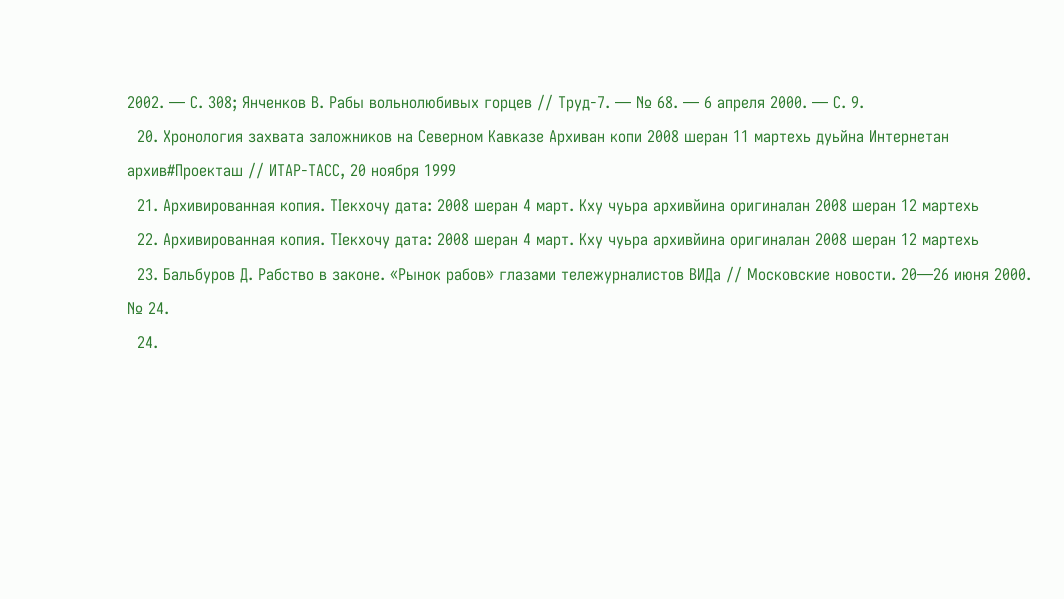2002. — С. 308; Янченков В. Рабы вольнолюбивых горцев // Труд-7. — № 68. — 6 апреля 2000. — С. 9.
  20. Хронология захвата заложников на Северном Кавказе Архиван копи 2008 шеран 11 мартехь дуьйна Интернетан архив#Проекташ // ИТАР-ТАСС, 20 ноября 1999
  21. Архивированная копия. ТӀекхочу дата: 2008 шеран 4 март. Кху чуьра архивйина оригиналан 2008 шеран 12 мартехь
  22. Архивированная копия. ТӀекхочу дата: 2008 шеран 4 март. Кху чуьра архивйина оригиналан 2008 шеран 12 мартехь
  23. Бальбуров Д. Рабство в законе. «Рынок рабов» глазами тележурналистов ВИДа // Московские новости. 20—26 июня 2000. № 24.
  24.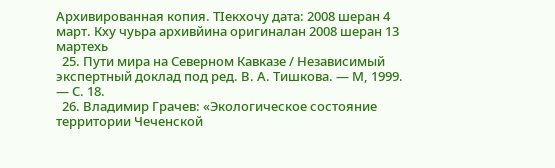Архивированная копия. ТӀекхочу дата: 2008 шеран 4 март. Кху чуьра архивйина оригиналан 2008 шеран 13 мартехь
  25. Пути мира на Северном Кавказе / Независимый экспертный доклад под ред. В. А. Тишкова. — М, 1999. — С. 18.
  26. Владимир Грачев: «Экологическое состояние территории Чеченской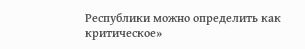Республики можно определить как критическое»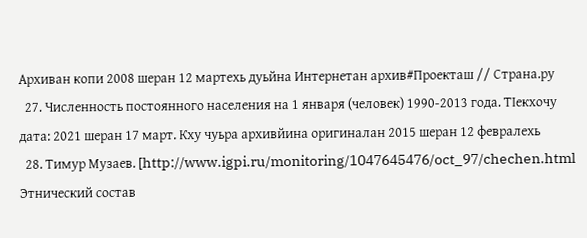Архиван копи 2008 шеран 12 мартехь дуьйна Интернетан архив#Проекташ // Страна.ру
  27. Численность постоянного населения на 1 января (человек) 1990-2013 года. ТӀекхочу дата: 2021 шеран 17 март. Кху чуьра архивйина оригиналан 2015 шеран 12 февралехь
  28. Тимур Музаев. [http://www.igpi.ru/monitoring/1047645476/oct_97/chechen.html Этнический состав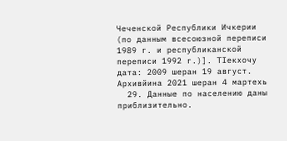Чеченской Республики Ичкерии (по данным всесоюзной переписи 1989 г. и республиканской переписи 1992 г.)]. ТӀекхочу дата: 2009 шеран 19 август. Архивйина 2021 шеран 4 мартехь
  29. Данные по населению даны приблизительно.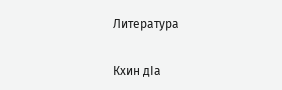Литература

Кхин дӀа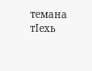темана тӀехь